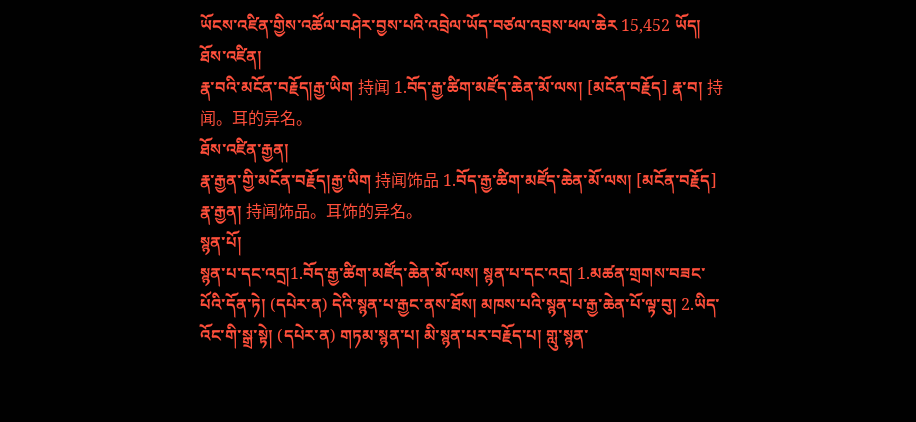ཡོངས་འཛིན་གྱིས་འཚོལ་བཤེར་བྱས་པའི་འབྲེལ་ཡོད་བཙལ་འབྲས་ཕལ་ཆེར 15,452 ཡོད།
ཐོས་འཛིན།
རྣ་བའི་མངོན་བརྗོད།རྒྱ་ཡིག 持闻 1.བོད་རྒྱ་ཚིག་མཛོད་ཆེན་མོ་ལས། [མངོན་བརྗོད] རྣ་བ། 持闻。耳的异名。
ཐོས་འཛིན་རྒྱན།
རྣ་རྒྱན་གྱི་མངོན་བརྗོད།རྒྱ་ཡིག 持闻饰品 1.བོད་རྒྱ་ཚིག་མཛོད་ཆེན་མོ་ལས། [མངོན་བརྗོད] རྣ་རྒྱན། 持闻饰品。耳饰的异名。
སྙན་པོ།
སྙན་པ་དང་འདྲ།1.བོད་རྒྱ་ཚིག་མཛོད་ཆེན་མོ་ལས། སྙན་པ་དང་འདྲ། 1.མཚན་གྲགས་བཟང་པོའི་དོན་ཏེ། (དཔེར་ན) དེའི་སྙན་པ་རྒྱང་ནས་ཐོས། མཁས་པའི་སྙན་པ་རྒྱ་ཆེན་པོ་ལྟ་བུ། 2.ཡིད་འོང་གི་སྒྲ་སྟེ། (དཔེར་ན) གཏམ་སྙན་པ། མི་སྙན་པར་བརྗོད་པ། གླུ་སྙན་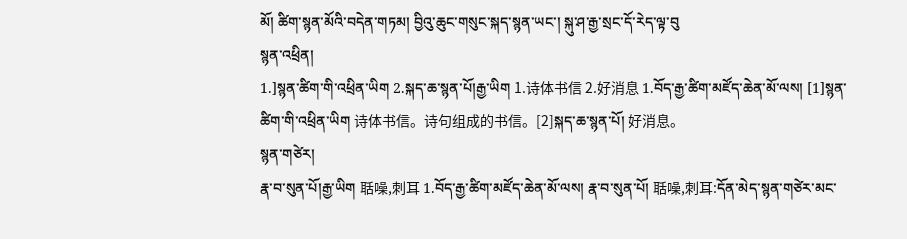མོ། ཚིག་སྙན་མོའི་བདེན་གཏམ། བྱིའུ་ཆུང་གསུང་སྐད་སྙན་ཡང་། སྐུ་ཤ་རྒྱ་སྲང་དོ་རེད་ལྟ་བུ
སྙན་འཕྲིན།
1.]སྙན་ཚིག་གི་འཕྲིན་ཡིག 2.སྐད་ཆ་སྙན་པོ།རྒྱ་ཡིག 1.诗体书信 2.好消息 1.བོད་རྒྱ་ཚིག་མཛོད་ཆེན་མོ་ལས། [1]སྙན་ཚིག་གི་འཕྲིན་ཡིག 诗体书信。诗句组成的书信。[2]སྐད་ཆ་སྙན་པོ། 好消息。
སྙན་གཙེར།
རྣ་བ་སུན་པོ།རྒྱ་ཡིག 聒噪,刺耳 1.བོད་རྒྱ་ཚིག་མཛོད་ཆེན་མོ་ལས། རྣ་བ་སུན་པོ། 聒噪,刺耳:དོན་མེད་སྙན་གཙེར་མང་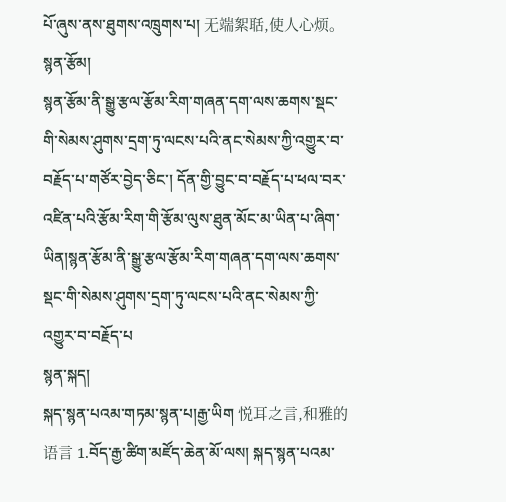པོ་ཞུས་ནས་ཐུགས་འཁྲུགས་པ། 无端絮聒,使人心烦。
སྙན་རྩོམ།
སྙན་རྩོམ་ནི་སྒྱུ་རྩལ་རྩོམ་རིག་གཞན་དག་ལས་ཆགས་སྡང་གི་སེམས་ཤུགས་དྲག་ཏུ་ལངས་པའི་ནང་སེམས་ཀྱི་འགྱུར་བ་བརྗོད་པ་གཙོར་བྱེད་ཅིང་། དོན་གྱི་བྱུང་བ་བརྗོད་པ་ཕལ་བར་འཛིན་པའི་རྩོམ་རིག་གི་རྩོམ་ལུས་ཐུན་མོང་མ་ཡིན་པ་ཞིག་ཡིན།སྙན་རྩོམ་ནི་སྒྱུ་རྩལ་རྩོམ་རིག་གཞན་དག་ལས་ཆགས་སྡང་གི་སེམས་ཤུགས་དྲག་ཏུ་ལངས་པའི་ནང་སེམས་ཀྱི་འགྱུར་བ་བརྗོད་པ
སྙན་སྐད།
སྐད་སྙན་པའམ་གཏམ་སྙན་པ།རྒྱ་ཡིག 悦耳之言,和雅的语言 1.བོད་རྒྱ་ཚིག་མཛོད་ཆེན་མོ་ལས། སྐད་སྙན་པའམ་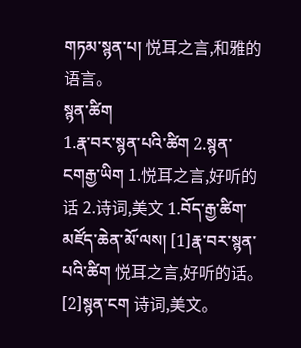གཏམ་སྙན་པ། 悦耳之言,和雅的语言。
སྙན་ཚིག
1.རྣ་བར་སྙན་པའི་ཚིག 2.སྙན་ངགརྒྱ་ཡིག 1.悦耳之言,好听的话 2.诗词,美文 1.བོད་རྒྱ་ཚིག་མཛོད་ཆེན་མོ་ལས། [1]རྣ་བར་སྙན་པའི་ཚིག 悦耳之言,好听的话。[2]སྙན་ངག 诗词,美文。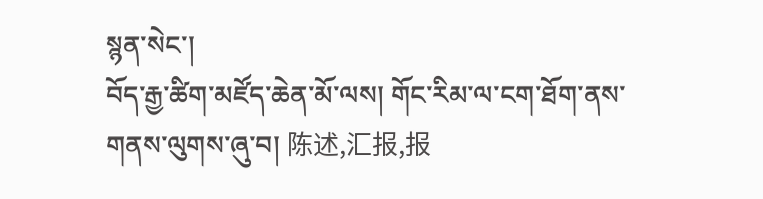སྙན་སེང་།
བོད་རྒྱ་ཚིག་མཛོད་ཆེན་མོ་ལས། གོང་རིམ་ལ་ངག་ཐོག་ནས་གནས་ལུགས་ཞུ་བ། 陈述,汇报,报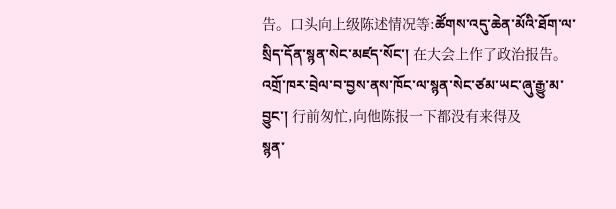告。口头向上级陈述情况等:ཚོགས་འདུ་ཆེན་མོའི་ཐོག་ལ་སྲིད་དོན་སྙན་སེང་མཛད་སོང་། 在大会上作了政治报告。འགྲོ་ཁར་བྲེལ་བ་བྱས་ནས་ཁོང་ལ་སྙན་སེང་ཙམ་ཡང་ཞུ་རྒྱུ་མ་བྱུང་། 行前匆忙,向他陈报一下都没有来得及
སྙན་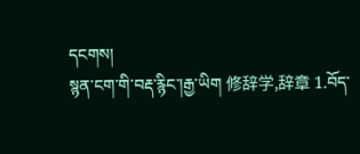དངགས།
སྙན་ངག་གི་བརྡ་རྙིང་།རྒྱ་ཡིག 修辞学,辞章 1.བོད་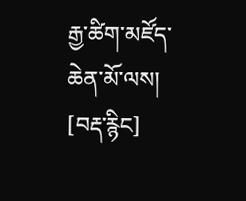རྒྱ་ཚིག་མཛོད་ཆེན་མོ་ལས། [བརྡ་རྙིང]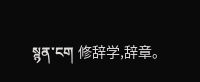སྙན་ངག 修辞学,辞章。